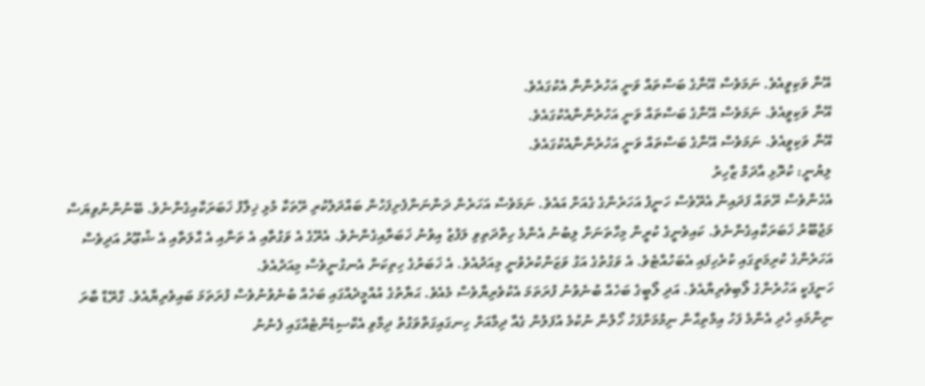އޭނާ ވަކިވީއެވެ. ނަމަވެސް އޭނާގެ ބަސްތައް ވަނީ އަހުރެންނާ އެކުގައެވެ.
އޭނާ ވަކިވީއެވެ. ނަމަވެސް އޭނާގެ ބަސްތައް ވަނީ އަހުރެންނާއެކުގައެވެ.
އޭނާ ވަކިވީއެވެ. ނަމަވެސް އޭނާގެ ބަސްތައް ވަނީ އަހުރެންނާއެކުގައެވެ.
ލިޔުނީ: ކުރޮޅި އާދަމް ޒާހިރު
އެހެންވެސް ރޭތައް ފަދައިން އެރޭވެސް ހަނީފު އަހަރެންގެ ގެއަށް އައެވެ. ނަމަވެސް އަހަރެން ދަންނަންފެށިފަހުން ބައްދަލުކުރި ރޭތަކާ މުޅި ޚިލާފު ޚަބަރަކާއިގެންނެވެ. ބޭނުންނުވިޔަސް މަޖުބޫރު ޚަބަރަކާއިގެންނެވެ. ކައިވެނީގެ ކުރީން މިހާތަނަށް ލިބުނު އެންމެ ހިތްދަތިވި ލަފުޒު އިވުނު ޚަބަރާއިގެންނެވެ. އެރޭގެ އެ ވަގުތާއި އެ ތަނާއި އެ ޙާލަތާއި އެ ޝުޢޫރު އަދިވެސް އަހަރެންގެ ކުރިމަތީގައި ކުރެހިފައި އެބަހުއްޓެވެ. އެ ވަގުތުގެ އަގު ވަޒަންކުރެވުނީ މިއަދުއެވެ. އެ ޚަބަރުގެ ހިތިކަން އެނގުނީވެސް މިއަދުއެވެ.
ހަނީފަކީ އަހުރެންގެ ލޯބިވެރިޔާއެވެ. އަދި ލޯބީގެ ބަހެއް ބުނެވުނު ފުރަތަމަ އެކުވެރިޔާވެސް މެއެވެ. ޙަޔާތުގެ އުއްމީދެއްގައި ބަހެއް ބުނެވުނުވެސް ފުރަތަމަ ބައިވެރިޔާއެވެ. ގްރޭޑް ބާރަ ނިންމައި ހެދި އެންމެ ފަހު އިމްތިޙާން ނިމުމަށްފަހު ހޯލުން ނުކުމެ އުފަލުން ގެއާ ދިމާއަށް ހިނގައިގަތްވަގުތު ދިމާވި އެކްސިޑެންޓެއްގައި ފެނުނު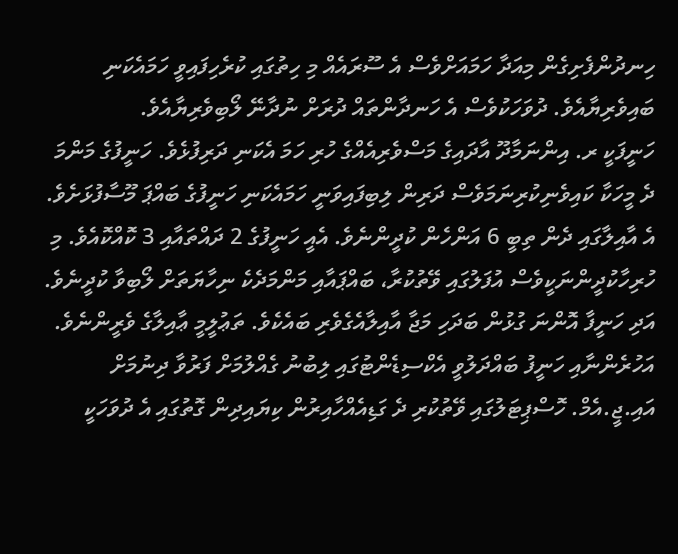ހިނދުންފެށިގެން މިއަދާ ހަމައަށްވެސް އެ ސޫރައެއް މި ހިތުގައި ކުރެހިފައިވީ ހަމައެކަނި ބައިވެރިޔާއެވެ. ދުވަހަކުވެސް އެ ހަނދާންތައް ދުރަށް ނުދާނޭ ލޯބިވެރިޔާއެވެ.
ހަނީފަކީ ރ. އިންނަމާދޫ އާދައިގެ މަސްވެރިއެއްގެ ހުރި ހަމަ އެކަނި ދަރިފުޅެވެ. ހަނީފުގެ މަންމަ ދެ މީހަކާ ކައިވެނިކުރިނަމަވެސް ދަރިން ލިބިފައިވަނީ ހަމައެކަނި ހަނީފުގެ ބައްޕަ މޫސާފުޅަށެވެ. އެ އާއިލާގައި ދެން ތިބީ 6 އަންހެން ކުދީންނެވެ. އެއީ ހަނީފުގެ 2 ދައްތައާއި 3 ކޮއްކޮއެވެ. މި ހުރިހާކުދީންނަކީވެސް އުފަލުގައި ވޭތުކުރާ، ބައްޕައާއި މަންމަދެކެ ނިހާޔަތަށް ލޯބިވާ ކުދީނެވެ. އަދި ހަނީފާ އޮންނަ ގުޅުން ބަދަހި މަޖާ އާއިލާއެގެވެރި ބައެކެވެ. ތަޢުލީމީ ޢާއިލާގެ ވެރީންނެވެ.
އަހުރެންނާއި ހަނީފު ބައްދަލުވީ އެކްސިޑެންޓުގައި ލިބުނު ގެއްލުމަށް ފަރުވާ ދިނުމަށް އައި.ޖީ.އެމް. ހޮސްޕިޓަލުގައި ވޭތުކުރި ދެ ގަޑިއެއްހާއިރުން ކިޔައިދިން ގޮތުގައި އެ ދުވަހަކީ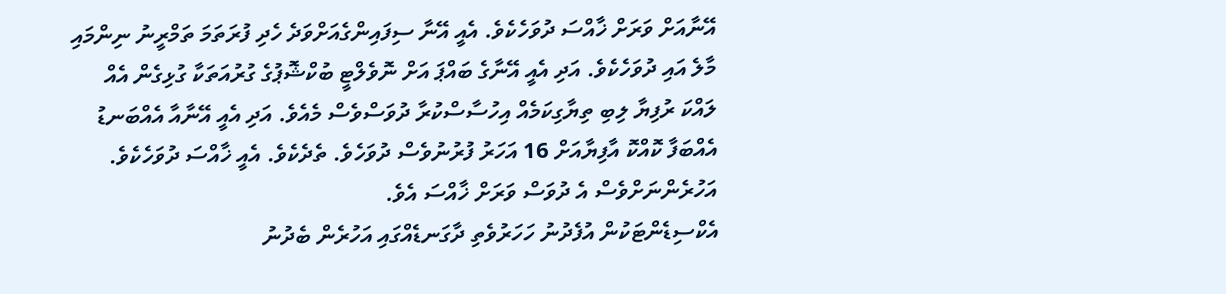އޭނާއަށް ވަރަށް ޚާއްސަ ދުވަހެކެވެ. އެއީ އޭނާ ސިފައިންގެއަށްވަދެ ހެދި ފުރަތަމަ ތަމްރީނު ނިންމައި މާލެ އައި ދުވަހެކެވެ. އަދި އެއީ އޭނާގެ ބައްޕަ އަށް ނޮވެލްޓީ ބުކްޝޮޕުގެ ގުރުއަތަކާ ގުޅިގެން އެއް ލައްކަ ރުފިޔާ ލިބި ތިޔާގިކަމެއް އިހުސާސްކުރާ ދުވަސްވެސް މެއެވެ. އަދި އެއީ އޭނާއާ އެއްބަނޑު އެއްބަފާ ކޮއްކޮ އާފިޔާއަށް 16 އަހަރު ފުރުނުވެސް ދުވަހެވެ. ތެދެކެވެ. އެއީ ޚާއްސަ ދުވަހެކެވެ. އަހުރެންނަށްވެސް އެ ދުވަސް ވަރަށް ޚާއްސަ އެވެ.
އެކްސިޑެންޓަކުން އުފެދުނު ހަހަރުވެތި ދާގަނޑެއްގައި އަހުރެން ބެދުނު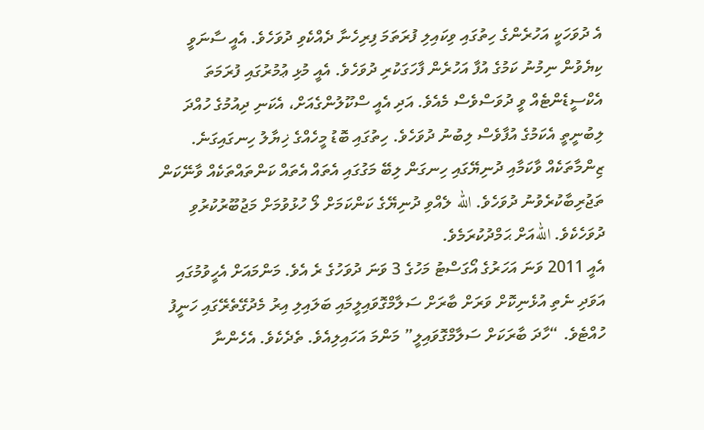އެ ދުވަހަކީ އަހުރެންގެ ހިތުގައި ވިކައިލި ފުރަތަމަ ފިރިހެނާ ދެއްކެވި ދުވަހެވެ. އެއީ ސާނަވީ ކިޔެވުން ނިމުނު ކަމުގެ އުފާ އަހުރެން ފާހަގަކުރި ދުވަހެވެ. އެއީ މުޅި ޢުމުރުގައި ފުރަމަތަ އެކްސީޑެންޓެއް ވީ ދުވަސްވެސް މެއެވެ. އަދި އެއީ ސްކޫލުންގެއަށް، އެކަނި ދިއުމުގެ ހުއްދަ ލިބުނީތީ އެކަމުގެ އުފާވެސް ލިބުނު ދުވަހެވެ. ހިތުގައި ބޮޑު މީހެއްގެ ޚިޔާލު ހިނގައިގަނެ. ޒިންމާތަކެއް ވާކަމާއި ދުނިޔޭގައި ހިނގަން ލިބޭ މަގުގައި އެތައް އެތައް ކަންތައްތަކެއް ވާނޭކަން ތަޖުރިބާކުރެވުނު ދުވަހެވެ. الله ލެއްވި ދުނިޔޭގެ ކަންކަމަށް ލޯ ހުޅުވުމަށް މަޖުބޫރުކުރުވި ދުވަހެކެވެ. اللهއަށް ޙަމްދުކުރަމެވެ.
އެއީ 2011 ވަނަ އަހަރުގެ އޯގަސްޓު މަހުގެ 3 ވަނަ ދުވަހުގެ ރެ އެވެ. މަންމައަށް އެހީވުމުގައި އަވަދި ނެތި އުޅެނިކޮށް ވަރަށް ބާރަށް ސަލާމްގޮވައިލީމައި ބަލައިލި އިރު މެދުގޭތެރޭގައި ހަނީފު ހުއްޓެވެ. “ހާދަ ބާރަކަށް ސަލާމްގޮވައިލީ” މަންމަ އަހައިލިއެވެ. ތެދެކެވެ. އެހެންނާ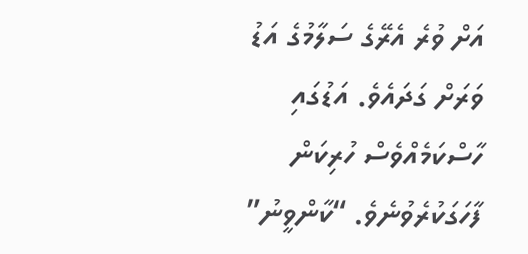އަށް ވުރެ އެރޭގެ ސަލާމުގެ އަޑު ވަރަށް ގަދައެވެ. އަޑުގައި ހާސްކަމެއްވެސް ހުރިކަން ފާހަގަކުރެވުނެވެ. “ކާންވީނު”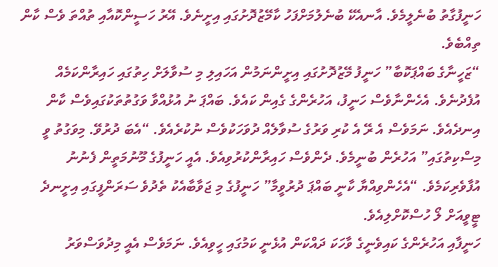ހަނީފުގާތު ބުނެލީމެވެ. އާނއެކޭ ބުނެލުމަށްފަހު ކާމޭޒުދޮށުގައި އިށީނެވެ. އޭރު ހަސީންކޮއާއި ތުއްތަ ވެސް ކާން ތިއްބެވެ.
“ޒަހީނާގެ ބައްޕަކޮބާ” ހަނީފު މޭޒުދޮށުގައި އިށީންނަމުން އަހައިލި މި ސުވާލަށް ހިތުގައި ހައިރާންކަމެއް އުފެދުނެވެ. އެހެންނާވެސް ހަނީފު، އަހުރެންގެ ގެއިން ކައެވެ. ބައްޕަ ނު އުޅުއްވާ ވަގުތުތަކުގައިވެސް ކާން އިނދެއެވެ. ނަމަވެސް އެ ރޭ އެ ކުރި ވަރުގެ ސުވާލެއް ދުވަހަކުވެސް ނުކުރެއެވެ. “އެބަ ދުރުވޭ. މިވަގުތު ވީ މިސްކިތުގައި” އަހުރެން ބުނީމެވެ. ދެންވެސް ހައިރާންކުރުވިއެވެ. އެއީ ހަނީފުގެ މޫނުމަތީން ފެނުނު އުފާވެރިކަމެވެ. “އެހެންވިއްޔާ ކާނީ ބައްޕަ ދުރުވީމާ” ހަނީފުގެ މި ޖަވާބާއެކު ތެދުވެ ސަރަންފީގައި އިށީނދެ ޓީވީއަށް ލޯ ހުސްކޮށްލިއެވެ.
ހަނީފާއި އަހުރެންގެ ކައިވެނީގެ ވާހަކަ ދައްކަން އުޅެނީ ކަމުގައި ހީވިއެވެ. ނަމަވެސް އެއީ މިދުވަސްވަރު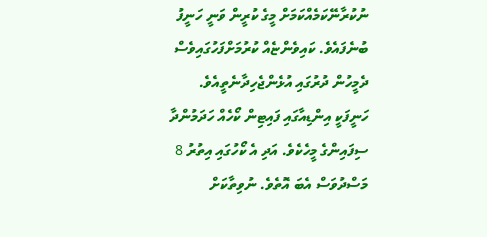ނުކުރާނޭކަމެއްކަމަށް މީގެ ކުރީން ވަނީ ހަނީފު ބުނެފައެވެ. ކައިވެންޏެއް ކުރުމަށްފަހުގައިވެސް ދެމީހުން ދުރުގައި އުޅެންޖެހިދާނެތީއެވެ. ހަނީފަކީ އިންޑިއާގައި ފައިޓިން ކޯހެއް ހަދަމުންދާ ސިފައިންގެ މީހެކެވެ. އަދި އެ ކޯހުގައި އިތުރު 8 މަސްދުވަސް އެބަ އޮތެވެ. ނުވިތާކަށް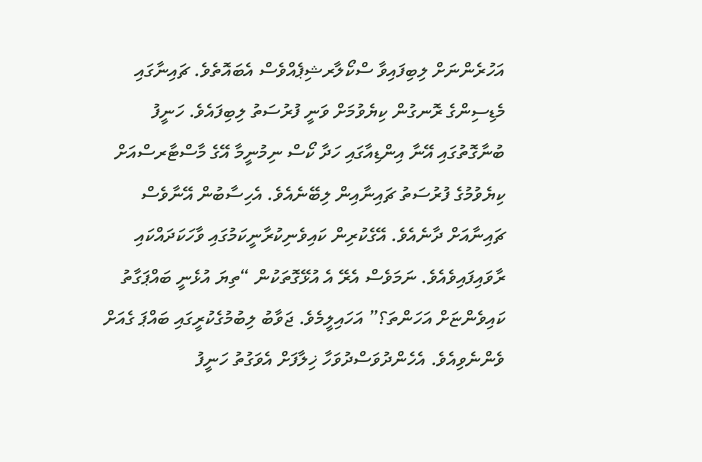އަހުރެންނަށް ލިބިފައިވާ ސްކޯލާރޝިޕެއްވެސް އެބައޮތެވެ. ޗައިނާގައި މެޑިސިންގެ ރޮނގުން ކިޔެވުމަށް ވަނީ ފުރުސަތު ލިބިފައެވެ. ހަނީފު ބުނާގޮތުގައި އޭނާ އިންޑިއާގައި ހަދާ ކޯސް ނިމުނީމާ އޭގެ މާސްޓާރސްއަށް ކިޔެވުމުގެ ފުރުސަތު ޗައިނާއިން ލިބޭނެއެވެ. އެހިސާބުން އޭނާވެސް ޗައިނާއަށް ދާނެއެވެ. އޭގެކުރިން ކައިވެނިކުރާނީކަމުގައި ވާހަކަދައްކައި ރާވައިފައިވެއެވެ. ނަމަވެސް އެރޭ އެ އުޅޭގޮތަކުން “ތިޔަ އުޅެނީ ބައްޕަގާތު ކައިވެންޏަށް އަހަންތަ؟” އަހައިލީމެވެ. ޖަވާބު ލިބުމުގެކުރީގައި ބައްޕަ ގެއަށް ވެންނެވިއެވެ. އެހެންދުވަސްދުވަހާ ޚިލާފަށް އެވަގުތު ހަނީފު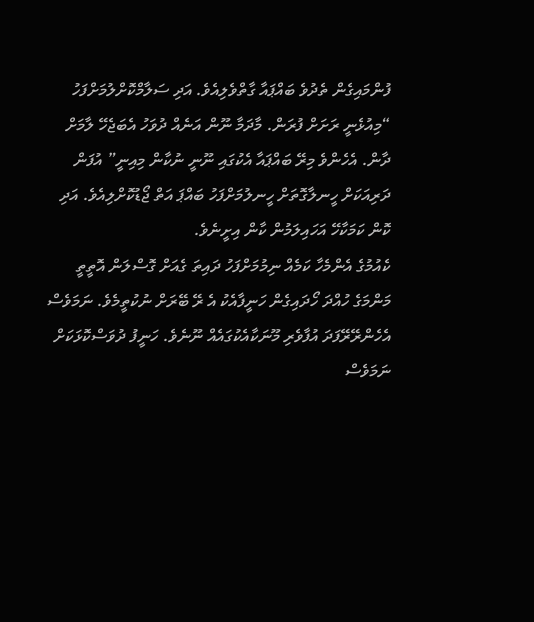ފުންމައިގެން ތެދުވެ ބައްޕައާ ގާތްވެލިއެވެ. އަދި ސަލާމްކޮށްލުމަށްފަހު “މިއުޅެނީ ރަށަށް ފުރަން. މާދަމާ ނޫން އަނެއް ދުވަހު އެބަޖެހޭ ލާމަށް ދާން. އެހެންވެ މިރޭ ބައްޕައާ އެކުގައި ނޫނީ ނުކާން މިއިނީ” އުފަން ދަރިއަކަށް ހީނލާގޮތަށް ހީނލުމަށްފަހު ބައްޕަ އަތް ޖޯޑުކޮށްލިއެވެ. އަދި ކޮން ކަމަކާހޭ އަހައިލަމުން ކާން އިށީނެވެ.
ކެއުމުގެ އެންމެހާ ކަމެއް ނިމުމަށްފަހު ދައިތަ ގެއަށް ގޮސްލަން އޮތީތީ މަންމަގެ ހުއްދަ ހޯދައިގެން ހަނީފާއެކު އެ ރޭ ބޭރަށް ނުކުތީމެވެ. ނަމަވެސް އެހެންރޭރޭފަދަ އުފާވެރި މޫނަކާއެކުގައެއް ނޫނެވެ. ހަނީފު ދުވަސްކޮޅަކަށް ނަމަވެސް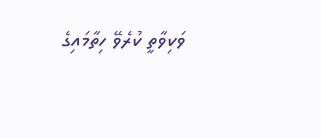ވަކިވާތީ ކުރެވޭ ހިތާމައިގެ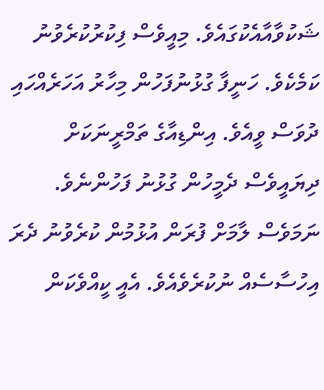ޝަކުވާއާއެކުގައެވެ. މިއީވެސް ފިކުރުކުރެވުނު ކަމެކެވެ. ހަނީފާ ގުޅުނުފަހުން މިހާރު އަހަރެއްހައި ދުވަސް ވީއެވެ. އިންޑިއާގެ ތަމްރީނަކަށް ދިޔައީވެސް ދެމީހުން ގުޅުނު ފަހުންނެވެ. ނަމަވެސް ލާމަށް ފުރަން އުޅުމުން ކުރެވުނު ދެރަ އިހުސާސެއް ނުކުރެވެއެވެ. އެއީ ކީއްވެކަން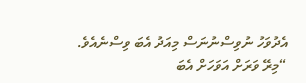އެދުވަހު ނުވިސްނުނަސް މިއަދު އެބަ ވިސްނެއެވެ.
“މިރޭ ވަރަށް އަވަހަށް އެބަ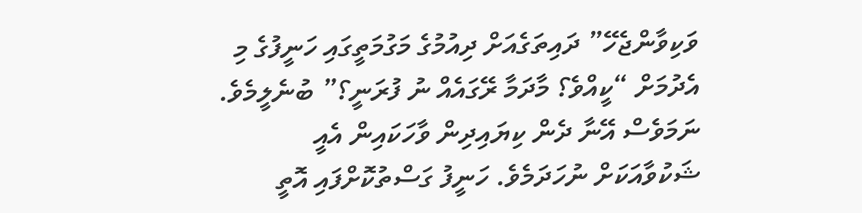ވަކިވާންޖެހޭ” ދައިތަގެއަށް ދިއުމުގެ މަގުމަތީގައި ހަނީފުގެ މި އެދުމަށް “ކީއްވެ؟ މާދަމާ ރޭގައެއް ނު ފުރަނީ؟” ބުނެލީމެވެ. ނަމަވެސް އޭނާ ދެން ކިޔައިދިން ވާހަކައިން އެއީ ޝަކުވާއަކަށް ނުހަދަމެވެ. ހަނީފު ގަސްތުކޮށްފައި އޮތީ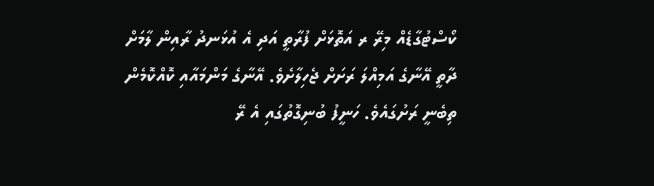ކޯސްޓުގާޑެއް މިރޭ ރ އަތޮޅަށް ފުރާތީ އަދި އެ އުޅަނދު ރާއިން ލާމަށް ދާތީ އޭނާގެ އަމިއްލަ ރަށަށް ޖެހިލާށެވެ. އޭނާގެ މަންމައާއި ކޮއްކޮމެން ތިބެނީ ރަށުގައެވެ. ހަނީފު ބުނިގޮތުގައި އެ ރޭ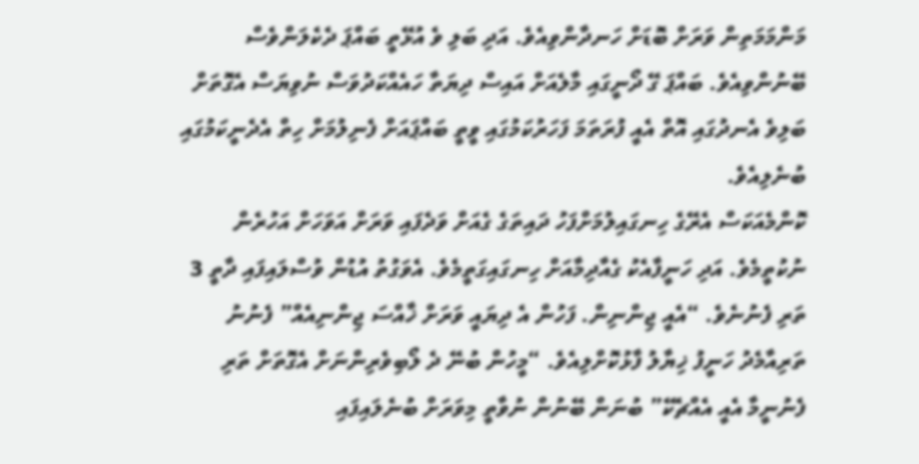މަންމަމަތިން ވަރަށް ބޮޑަށް ހަނދާންވިއެވެ. އަދި ބަލި ވެ އުޅޭތީ ބައްޕަ ދެކެލަންވެސް ބޭނުންވިއެވެ. ބައްޕަ ގޭ ދޯނީގައި މާލެއަށް އައިސް ދިޔަތާ ހައެއްކަދުވަސް ނުވިޔަސް އެގޮތަށް ބަލިވެ އެނދުގައި އޮތް އެއީ ފުރަތަމަ ފަހަރުކަމުގައި ވީތީ ބައްޕައަށް ފެނިލުމަށް ހިތް އެދެނީކަމުގައި ބުނެލިއެވެ.
ކޮންމެއަކަސް އެރޭގެ ހިނގައިލުމަށްފަހު ދައިތަގެ ގެއަށް ވަދެފައި ވަރަށް އަވަހަށް އަހުރެން ނުކުތީމެވެ. އަދި ހަނީފާއެކު ގެއާދިމާއަށް ހިނގައިގަތީމެވެ. އެވަގުތު އުޑުން ވުސްލައިފައި ދާތީ 3 ތަރި ފެނުނެވެ. “އެއީ ޖިންނިން. ފަހުން އެ ދިޔައީ ވަރަށް ޚާއްސަ ޖިންނިއެއް” ފެނުނު ތަރިއާމެދު ހަނީފު ޚިޔާލު ފާޅުކޮށްލިއެވެ. “މީހުން ބުނޭ ދެ ލޯބިވެރިންނަށް އެގޮތަށް ތަރި ފެނުނީމާ އެއީ އެއްޗެކޭ” ބުނަން ބޭނުން ނުވާތީ މިވަރަށް ބުނެލައިފައި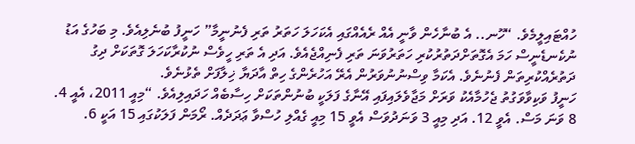ހުއްޓައިލީމެވެ. “ހޫނ.. އެ ބުނާހެން ވާނީ އެއް ރެއެއްގައި އެކަހަލަ ހަތަރު ތަރި ފެނުނީމާ” ހަނީފު ބުނެލިއެވެ. މި ބަހުގެ އަޑު ނުކެނޑެނީސް ހަމަ އެގޮތަށްދަތުރުކުރި ހަތަރުވަނަ ތަރި ފެނިއްޖެއެވެ. އަދި އެ ތަރި ހީވެސް ނުކުރާކަހަލަ ގޮތަކަށް ދިގު ދަތުރެއްކުރިތަން ފެނުނެވެ. އެކަމާ ވިސްނުނުވަރުން އެރޭ އަހުރެންގެ ހިތް އާދަޔާ ޚިލާފަށް ތެޅުނެވެ.
ހަނީފު ވަކިވާވަގުތު ޖެހުމާއެކު ވަރަށް މަޖާވެލައިފައި އޭނާގެ ފަލަކީ ބުނުންތަކަށް ހިސާބެއް ހަދައިލިއެވެ. “މިއީ 2011، އެއީ 4. 8 ވަނަ މަސް. އެވީ 12. އަދި މިއީ 3 ވަނަދުވަސް އެވީ 15 މިއީ ގެއްލި ހުސްވާ ޢަދަދެއް. ރޯމަން ފަލަކުގައި 15 އަކީ 6.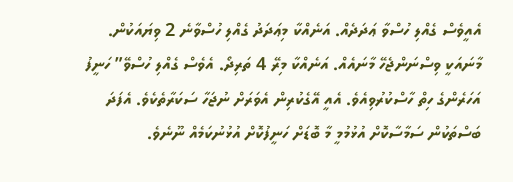އެއީވެސް ގެއްލި ހުސްވާ ޢަދަދެއް. އަނެއްކާ މިޢަދަދު ގެއްލި ހުސްވާނެ 2 ވިޔައަކުން. މާނައަކީ ވިސްނަންޖެހޭ މާނައެއް. އަނެއްކާ މިރޭ 4 ތަރިދޯ. އެވެސް ގެއްލި ހުސްވޭ” ހަނީފު އަހަރެންގެ ހިތް ހާސްކުރުވިއެވެ. އެއީ އޭގެކުރިން އެވަރަށް ނުޖަހާ ސަކަރާތެކެވެ. އެފަދަ ބަސްތަކުން ސަމާސާކޮށް އުޅުމުމީ މާ ބޮޑަށް ހަނީފުކޮށް އުޅުނުކަމެއް ނޫނެވެ.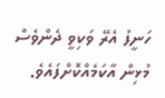ހަނީފު އެރޭ ވަކިވީ ދެންވެސް މުޅިން އާކަމެއްކޮށްފައެވެ.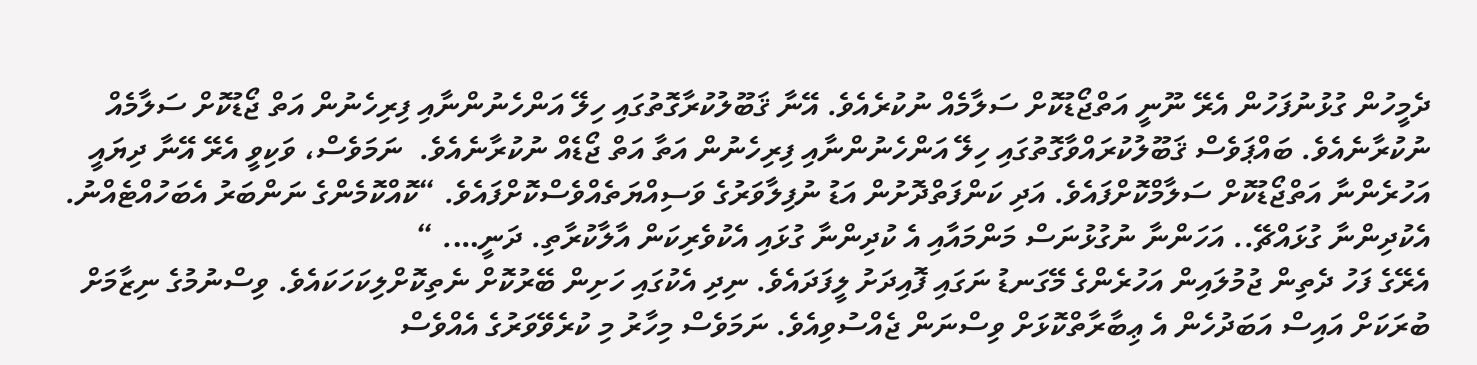ދެމީހުން ގުޅުނުފަހުން އެރޭ ނޫނީ އަތްޖޯޑުކޮށް ސަލާމެއް ނުކުރެއެވެ. އޭނާ ޤަބޫލުކުރާގޮތުގައި ހިލޭ އަންހެނުންނާއި ފިރިހެނުން އަތް ޖޯޑުކޮށް ސަލާމެއް ނުކުރާނެއެވެ. ބައްޕަވެސް ޤަބޫލުކުރައްވާގޮތުގައި ހިލޭ އަންހެނުންނާއި ފިރިހެނުން އަތާ އަތް ޖޯޑެއް ނުކުރާނެއެވެ.  ނަމަވެސް، ވަކިވީ އެރޭ އޭނާ ދިޔައީ އަހުރެންނާ އަތްޖޯޑުކޮށް ސަލާމްކޮށްފައެވެ. އަދި ކަންފަތްދޮށުން އަޑު ނުފިލާވަރުގެ ވަސިއްޔަތެއްވެސްކޮށްފައެވެ. “ކޮއްކޮމެންގެ ނަންބަރު އެބަހުއްޓެއްނު. އެކުދިންނާ ގުޅައްޗޭ.. އަހަންނާ ނުގުޅުނަސް މަންމައާއި އެ ކުދިންނާ ގުޅައި އެކުވެރިކަން އާލާކުރާތި. ދަނީ…. “
އެރޭގެ ފަހު ދެތިން ޖުމުލައިން އަހުރެންގެ މޭގަނޑު ނަގައި ފޮއިދަށު ލީފަދައެވެ. ނިދި އެކުގައި ހަށިން ބޭރުކޮށް ނެތިކޮށްލިކަހަކައެވެ. ވިސްނުމުގެ ނިޒާމަށް ބުރަކަށް އައިސް އަބަދުހެން އެ ޢިބާރާތްކޮޅަށް ވިސްނަން ޖެއްސުވިއެވެ. ނަމަވެސް މިހާރު މި ކުރެވޭވަރުގެ އެއްވެސް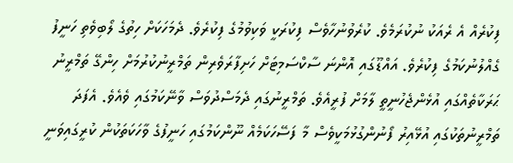ފިކުރެއް އެ ރެއަކު ނުކުރަމެވެ. ކުރެވުނުހާވެސް ފިކުރަކީ ވަކިވުމުގެ ފިކުރެވެ. ދެމަހަކަށް ހިތުގެ ލޯބިވެތި ހަނީފު ގެއްލުނުކަމުގެ ފިކުރެވެ. އައްޑޫގައި އޮންނަ ސާކްސަމިޓަށް ހަށިފާރަވެރިން ތަމްރީނުކުރުމަށް ހިންގޭ ތަމްރީނު ޙަރަކާތެއްގައި އުޅެންޖެހުނީތީ ލާމަށް ފުރީއެވެ. ތަމްރީނުގައި ދެމަސްދުވަސް ވާނޭކަމުގައި ވެއެވެ. އެފަދަ ތަމްރީނުތަކުގައި އުޅޭއިރު ފޯނުންގުޅުމަކީވެސް މާ ފަސޭހަކަމެއް ނޫންކަމުގައި ހަނީފުގެ ވާހަކަތަކުން ކުރީގައިވަނީ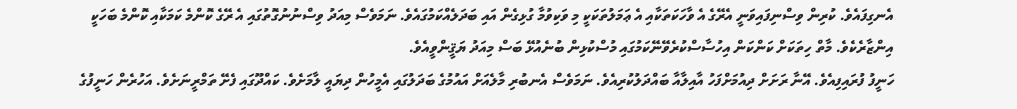އެނގިފައެވެ. ކުރިން ވިސްނިފައިވަނީ އެރޭގެ އެ ވާހަކަތަކާއި އެ ޢަމަލުތަކަކީ މި ވަކިވުމާ ގުޅިގެން އައި ބަދަލެއްކަމުގައެވެ. ނަމަވެސް މިއަދު ވިސްނުނުގޮތުގައި އެ ރޭގެ ކޮންމެ ކަމަކާއި ކޮންމެ ބަހަކީ އިންޒާރެކެވެ. މާތް ހިތަކަށް ކަންކަން އިހުސާސްކުރެވޭނޭކަމުގައި މުސްކުޅިން ބުނެއުޅޭ ބަސް މިއަދު ޔަޤީންވީއެވެ.
ހަނީފު ފުރައިފިއެވެ. އޭނާ ރަށަށް ދިއުމަށްފަހު އާއިލާއާ ބައްދަލުކުރިއެވެ. ނަމަވެސް އެނބުރި މާލެއަށް އައުމުގެ ބަދަލުގައި އެމީހުން ދިޔައީ ލާމަށެވެ. ކައްދޫގައި ފެށޭ ތަމްރީނަށެވެ. އަހުރެން ހަނީފުގެ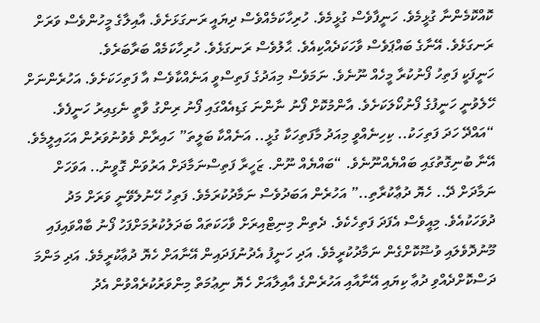ކޮއްކޮމެންނާ ގުޅީމެވެ. ހަނީފާވެސް ގުޅީމެވެ. ހުރިހާކަމެއްވެސް ދިޔައީ ރަނގަޅަށެވެ. އާއިލާގެ މީހުންވެސް ވަރަށް ރަނގަޅެވެ. އޭނާގެ ބައްޕަވެސް ވާހަކަދެއްކިއެވެ. ޙާލުވެސް ރަނގަޅެވެ. ހުރިހާކަމެއް ބަރާބަރެވެ.
ހަނީފަކީ ފަތިހު ފޯނުކުރާ މީހެއް ނޫނެވެ. ނަމަވެސް މިއަދުގެ ފަތިސްވީ އަނެއްކާވެސް އާ ފަތިހަކަށެވެ. އަހުރެންނަށް ހޭލެވުނީ ހަނީފުގެ ފޯނުކޯލަކަށެވެ. އާންމުކޮށް ފޯނު ނާންނަ ގަޑިއެއްގައި ފޯނު ރިންގު ވާތީ ނެގިއިރު ހަނީފެވެ. “އައްދޭ ހަދަ ފަތިހަކު.. ކިހިނެއްވީ މިއަދު މާފަތިހަކާ ގުޅީ.. އަނެއްކާ ބަލީތަ” ހައިރާން ވެވުނުވަރުން އަހައިލީމެވެ. އޭނާ ބުނިގޮތުގައި ބައްޔެއްނޫނެވެ. “ބައްޔެއް ނޫން. ޒަހީރާ ފަތިސްނަމާދަށް އަރުވަން ގޮވީނު.. އަވަހަށް ނަމާދަށް ދޭ.. ހެޔޮ ދުޢާކުރާތި..” އަހުރެން އަބަދުވެސް ނަމާދުކުރަމެވެ. ފަތިހު ހޭނުލެވޭނީ ވަރަށް މަދު ދުވަހަކުއެވެ. މިއީވެސް އެފަދަ ފަތިހެކެވެ. ދެތިން މިނިޓްއިރަށް ވާހަކަތައް ބަދަލުކުރުމަށްފަހު ފޯނު ބާއްވައިފައި މޫނުދޮވެލައި ވުޟޫކޮށްގެން ނަމާދުކުރީމެވެ. އަދި ހަނީފު އެދުނުފަދައިން އޭނާއަށް ހެޔޮ ދުޢާކުރީމެވެ. އަދި މަންމަ ދަސްކޮށްދެއްވި ދުޢާ ކިޔައި އޭނާއާއި އަހުރެންގެ އާއިލާއަށް ހެޔޮ ނިޢުމަތް މިންވަރުކުރެއްވުން އެދު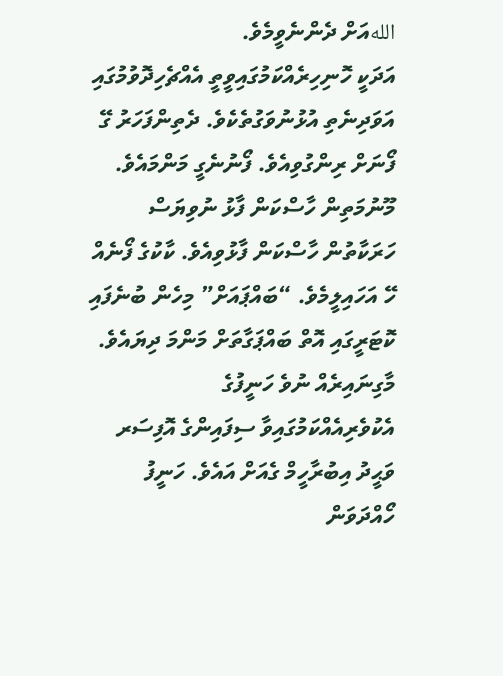اللهއަށް ދެންނެވީމެވެ.
އަދަކީ ހޮނިހިރެއްކަމުގައިވީތީ އެއްޗެހިދޮވުމުގައި އަވަދިނެތި އުޅުނުވަގުތެކެވެ. ދެތިންފަހަރު ގޭ ފޯނަށް ރިންގުވިއެވެ. ފޯނުނެގީ މަންމައެވެ. މޫނުމަތިން ހާސްކަން ފާޅު ނުވިޔަސް ހަރަކާތުން ހާސްކަން ފާޅުވިއެވެ. ކާކުގެ ފޯނެއް ހޭ އަހައިލީމެވެ. “ބައްޕައަށް” މިހެން ބުނެފައި ކޮޓަރީގައި އޮތް ބައްޕަގާތަށް މަންމަ ދިޔައެވެ. މާގިނައިރެއް ނުވެ ހަނީފުގެ އެކުވެރިއެއްކަމުގައިވާ ސިފައިންގެ އޮފިސަރ ވަޙީދު އިބުރާހީމް ގެއަށް އައެވެ. ހަނީފު ހޯއްދަވަން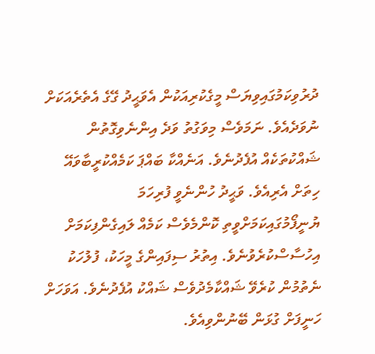ދުރުވިކަމުގައިވިޔަސް މީގެކުރިއަކުން އެވަޙީދު ގޭގެ އެތެރެއަކަށް ނުވަދެއެވެ. ނަމަވެސް މިވަގުތު ވަދެ އިންނެވިގޮތުން ޝައްކުތަކެއް އުފެދުނެވެ. އަނެއްކާ ބައްޕަ ކަމެއްކުރީބާވައޭ ހިތަށް އެރިއެވެ. ވަޙީދު ހުންނެވީ ފުރިހަމަ ޔުނީފޯމުގައިކަމަށްވީތި ކޮންމެވެސް ކަމެއް ލައިގެންފިކަމަށް އިހުސާސްކުރެވުނެވެ. އިތުރު ސިފައިންގެ މީހަކު، ފުލުހަކު ނެތުމުން ކުރެވޭ ޝައްކާމެދުވެސް ޝައްކު އުފެދުނެވެ. އަވަހަށް ހަނީފަށް ގުޅަން ބޭނުންވިއެވެ.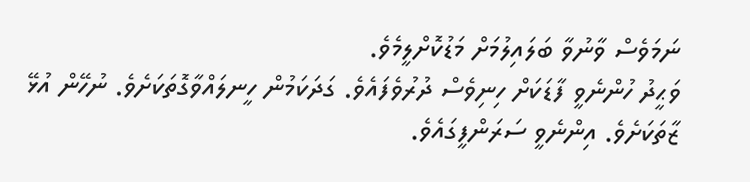ނަމަވެސް ވާނުވާ ބަލައިލުމަށް މަޑުކޮށްލީމެވެ.
ވަޙީދު ހުންނެވީ ފާޑަކަށް ހިނިވެސް ދުރުވެފައެވެ. ގަދަކަމުން ހީނލައްވާގޮތަކަށެވެ. ނުހޭން އުޅޭ ޒާތަކަށެވެ. އިންނެވީ ސަރަންފީގައެވެ.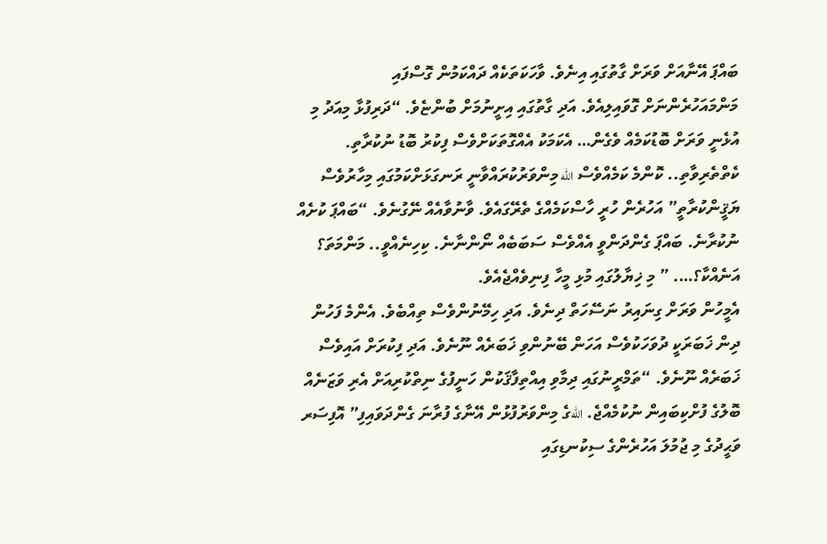ބައްޕަ އޭނާއަށް ވަރަށް ގާތުގައި އިނެވެ. ވާހަކަތަކެއް ދައްކަމުން ގޮސްފައި މަންމައަހުރެންނަށް ގޮވައިލިއެވެ. އަދި ގާތުގައި އިށީނުމަށް ބުންޏެވެ. “ދަރިފުޅާ މިއަދު މި އުޅެނީ ވަރަށް ބޮޑުކަމެއް ވެގެން… އެކަމަކު އެއްގޮތަކަށްވެސް ފިކުރު ބޮޑު ނުކުރާތި. ކެތްތެރިވާތި.. ކޮންމެ ކަމެއްވެސް الله މިންވަރުކުރައްވާނީ ރަނގަޅަށްކަމުގައި މިހާރުވެސް ޔަޤީންކުރާތީ” އަހުރެން ހުރީ ހާސްކަމެއްގެ ތެރޭގައެވެ. ވާނުވާއެއް ނޭގުނެވެ. “ބައްޕަ ކުށެއް ނުކުރާނެ. ބައްޕަ ގެންދަންވީ އެއްވެސް ސަބަބެއް ނޯންނާނެ. ކިހިނެއްވީ.. މަންމަތަ؟ އަނެއްކާ؟…. ” މި ޚިޔާލުގައި މުޅި މީހާ ފިނިވެއްޖެއެވެ.
އެމީހުން ވަރަށް ގިނައިރު ނަސޭހަތް ދިނެވެ. އަދި ހިމޭނުންވެސް ތިއްބެވެ. އެންމެ ފަހުން ދިން ޚަބަރަކީ ދުވަހަކުވެސް އަހަން ބޭނުންވި ޚަބަރެއް ނޫނެވެ. އަދި ފިކުރަށް އައިވެސް ޚަބަރެއް ނޫނެވެ. “ތަމްރީނުގައި ދިމާވި އިއްތިފާޤަކުން ހަނީފުގެ ނިތްކުރިއަށް އެރި ވަޒަނެއް ބޮލުގެ ފުށްކިބައިން ނުކުމެއްޖެ. اللهގެ މިންވަރުފުޅުން އޭނާގެ ފުރާނަ ގެންދަވައިފި” އޮފިސަރ ވަޙީދުގެ މި ޖުމުލަ އަހުރެންގެ ސިކުނޑިގައި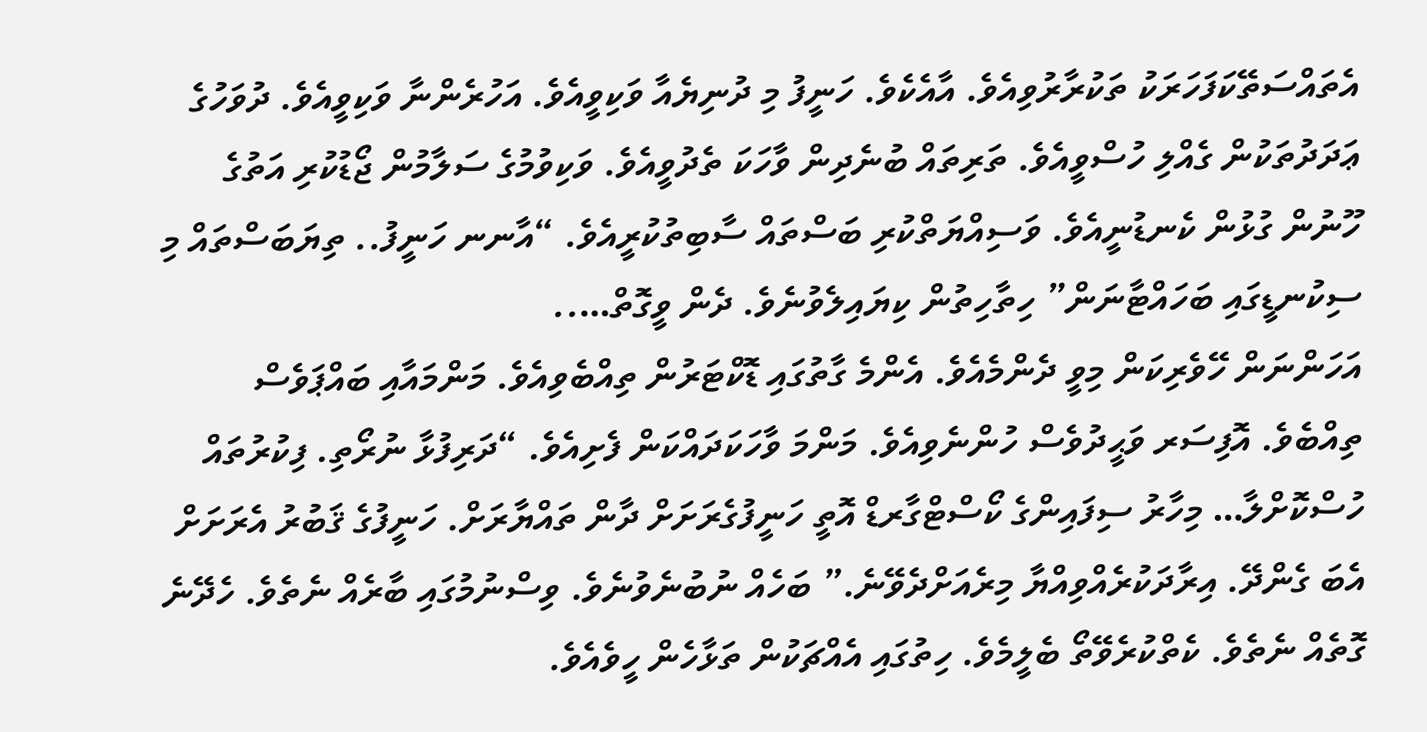އެތައްސަތޭކަފަހަރަކު ތަކުރާރުވިއެވެ. އާއެކެވެ. ހަނީފު މި ދުނިޔެއާ ވަކިވީއެވެ. އަހުރެންނާ ވަކިވީއެވެ. ދުވަހުގެ ޢަދަދުތަކުން ގެއްލި ހުސްވީއެވެ. ތަރިތައް ބުނެދިން ވާހަކަ ތެދުވީއެވެ. ވަކިވުމުގެ ސަލާމުން ޖޯޑުކުރި އަތުގެ ހޫނުން ގުޅުން ކެނޑުނީއެވެ. ވަސިއްޔަތްކުރި ބަސްތައް ސާބިތުކުރީއެވެ. “އާނނ ހަނީފު.. ތިޔަބަސްތައް މި ސިކުނޑީގައި ބަހައްޓާނަން” ހިތާހިތުން ކިޔައިލެވުނެވެ. ދެން ވީގޮތް…..
އަހަންނަން ހޭވެރިކަން މިވީ ދެންމެއެވެ. އެންމެ ގާތުގައި ޑޮކްޓަރުން ތިއްބެވިއެވެ. މަންމައާއި ބައްޕަވެސް ތިއްބެވެ. އޮފިސަރ ވަޙީދުވެސް ހުންނެވިއެވެ. މަންމަ ވާހަކަދައްކަން ފެށިއެވެ. “ދަރިފުޅާ ނުރޯތި. ފިކުރުތައް ހުސްކޮށްލާ… މިހާރު ސިފައިންގެ ކޯސްޓްގާރޑް އޮތީ ހަނީފުގެރަށަށް ދާން ތައްޔާރަށް. ހަނީފުގެ ޤަބުރު އެރަށަށް އެބަ ގެންދޭ. އިރާދަކުރެއްވިއްޔާ މިރެއަށްދެވޭނެ.” ބަހެއް ނުބުނެވުނެވެ. ވިސްނުމުގައި ބާރެއް ނެތެވެ. ހެދޭނެ ގޮތެއް ނެތެވެ. ކެތްކުރެވޭތޯ ބެލީމެވެ. ހިތުގައި އެއްޗަކުން ތަޅާހެން ހީވެއެވެ.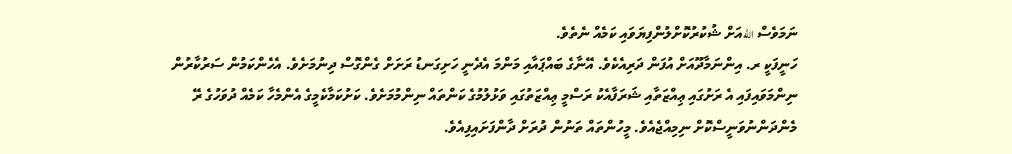ނަމަވެސް اللهއަށް ޝުކުރުކޮށްލުންފިޔަވައި ކަމެއް ނެތެވެ.
ހަނީފަކީ ރ. އިންނަމާދޫއަށް އުފަން ދަރިއެކެވެ. އޭނާގެ ބައްޕައާއި މަންމަ އެދެނީ ހަށިގަނޑު ރަށަށް ގެންގޮސް ދިނުމަށެވެ. އެހެންކަމުން ސަރުކާރުން ނިންމަވައިފައި އެ ރަށުގައި ޢިއްޒަތާއި ޝަރަފާއެކު ރަސްމީ ޢިއްޒަތުގައި ވަޅުލުމުގެ ކަންތައް ނިންމުމަށެވެ. ކަށުކަމާކެމީގެ އެންމެހާ ކަމެއް ދުވަހުގެ ރޭ މެންދަންނުވަނީސްކޮށް ނިމިއްޖެއެވެ. މީހުންތައް ތަނުން ދުރަށް ދާންފަށައިފިއެވެ.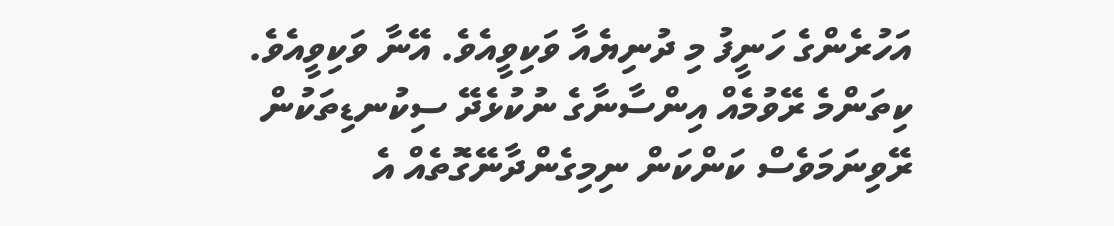އަހުރެންގެ ހަނީފު މި ދުނިޔެއާ ވަކިވީއެވެ. އޭނާ ވަކިވީއެވެ. ކިތަންމެ ރޭވުމެއް އިންސާނާގެ ނުކުޅެދޭ ސިކުނޑިތަކުން ރޭވިނަމަވެސް ކަންކަން ނިމިގެންދާނޭގޮތެއް އެ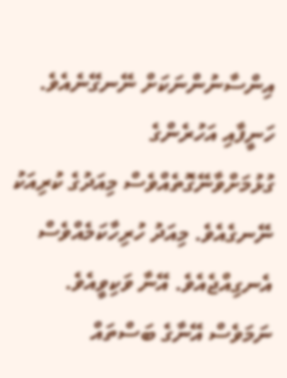އިންސާނުންނަކަށް ނޭނގޭނެއެވެ. ހަނީފާއި އަހުރެންގެ ގުޅުމަށްވާނޭގޮތެއްވެސް މިއަދުގެ ކުރިއަކު ނޭނގެއެވެ. މިއަދު ހުރިހާކަމެއްވެސް އެނގިއްޖެއެވެ. އޭނާ ވަކިވީއެވެ. ނަމަވެސް އޭނާގެ ބަސްތައް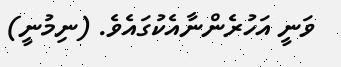ވަނީ އަހުރެންނާއެކުގައެވެ. (ނިމުނީ)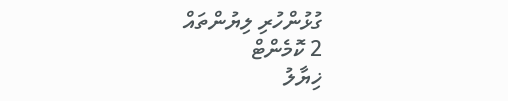ގުޅުންހުރި ލިޔުންތައް
2 ކޮމެންޓް
ޚިޔާލު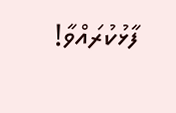ފާޅުކުރައްވާ!